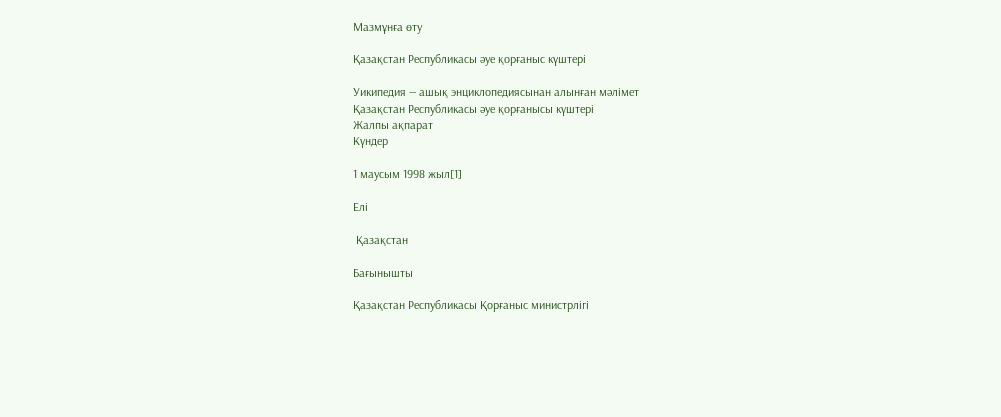Мазмұнға өту

Қазақстан Республикасы әуе қорғаныс күштері

Уикипедия — ашық энциклопедиясынан алынған мәлімет
Қазақстан Республикасы әуе қорғанысы күштері
Жалпы ақпарат
Күндер

1 маусым 1998 жыл[1]

Елі

 Қазақстан

Бағынышты

Қазақстан Республикасы Қорғаныс министрлігі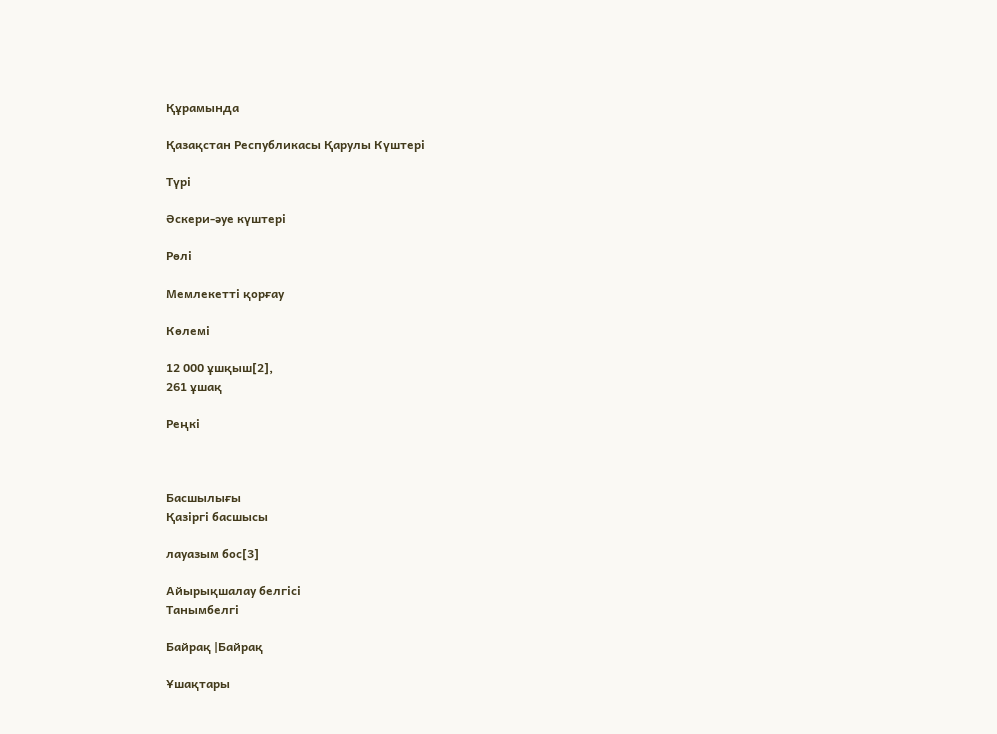Құрамында

Қазақстан Республикасы Қарулы Күштері

Түрі

Әскери-әуе күштері

Рөлі

Мемлекетті қорғау

Көлемі

12 000 ұшқыш[2],
261 ұшақ

Реңкі



Басшылығы
Қазіргі басшысы

лауазым бос[3]

Айырықшалау белгісі
Танымбелгі

Байрақ |Байрақ

Ұшақтары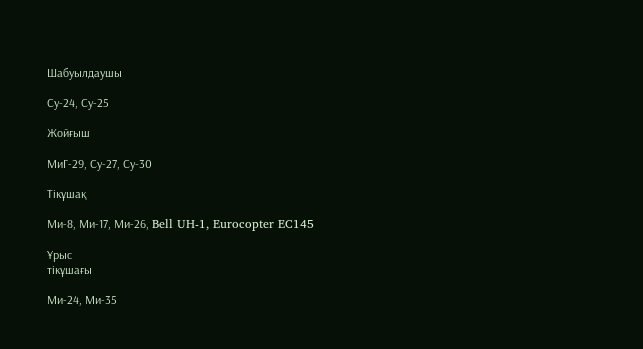Шабуылдаушы

Су-24, Су-25

Жойғыш

МиГ-29, Су-27, Су-30

Тікұшақ

Ми-8, Ми-17, Ми-26, Bell UH-1, Eurocopter EC145

Ұрыс
тікұшағы

Ми-24, Ми-35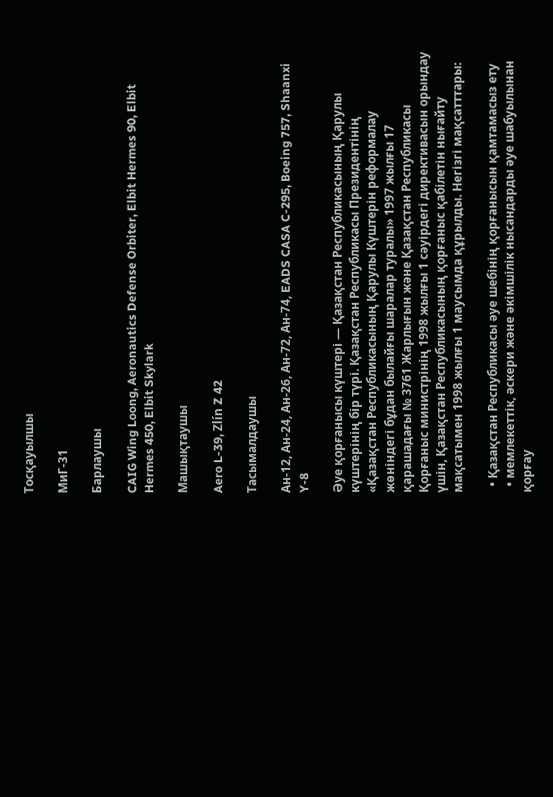Тосқауылшы

МиГ-31

Барлаушы

CAIG Wing Loong, Aeronautics Defense Orbiter, Elbit Hermes 90, Elbit Hermes 450, Elbit Skylark

Машықтаушы

Aero L-39, Zlín Z 42

Тасымалдаушы

Ан-12, Ан-24, Ан-26, Ан-72, Ан-74, EADS CASA C-295, Boeing 757, Shaanxi Y-8

Әуе қорғанысы күштері — Қазақстан Республикасының Қарулы күштерінің бір түрі. Қазақстан Республикасы Президентінің «Қазақстан Республикасының Қарулы Күштерін реформалау жөніндегі бұдан былайғы шаралар туралы» 1997 жылғы 17 қарашадағы № 3761 Жарлығын және Қазақстан Республикасы Қорғаныс министрінің 1998 жылғы 1 сәуірдегі директивасын орындау үшін, Қазақстан Республикасының қорғаныс қабілетін нығайту мақсатымен 1998 жылғы 1 маусымда құрылды. Негізгі мақсатттары:

  • Қазақстан Республикасы әуе шебінің қорғанысын қамтамасыз ету
  • мемлекеттік, әскери және әкімшілік нысандарды әуе шабуылынан қорғау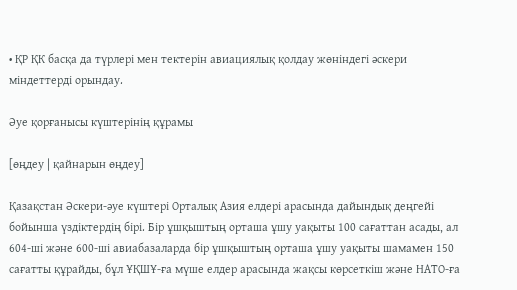• ҚР ҚК басқа да түрлері мен тектерін авиациялық қолдау жөніндегі әскери міндеттерді орындау.

Әуе қорғанысы күштерінің құрамы

[өңдеу | қайнарын өңдеу]

Қазақстан Әскери-әуе күштері Орталық Азия елдері арасында дайындық деңгейі бойынша үздіктердің бірі. Бір ұшқыштың орташа ұшу уақыты 100 сағаттан асады, ал 604-ші және 600-ші авиабазаларда бір ұшқыштың орташа ұшу уақыты шамамен 150 сағатты құрайды, бұл ҰҚШҰ-ға мүше елдер арасында жақсы көрсеткіш және НАТО-ға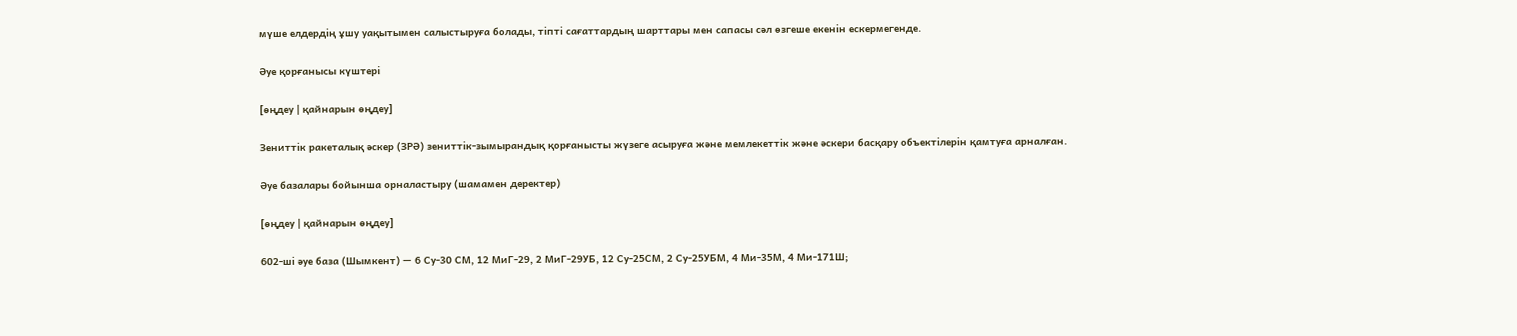мүше елдердің ұшу уақытымен салыстыруға болады, тіпті сағаттардың шарттары мен сапасы сәл өзгеше екенін ескермегенде.

Әуе қорғанысы күштері

[өңдеу | қайнарын өңдеу]

Зениттік ракеталық әскер (ЗРӘ) зениттік-зымырандық қорғанысты жүзеге асыруға және мемлекеттік және әскери басқару объектілерін қамтуға арналған.

Әуе базалары бойынша орналастыру (шамамен деректер)

[өңдеу | қайнарын өңдеу]

602-ші әуе база (Шымкент) — 6 Су-30 СМ, 12 МиГ-29, 2 МиГ-29УБ, 12 Су-25СМ, 2 Су-25УБМ, 4 Ми-35М, 4 Ми-171Ш;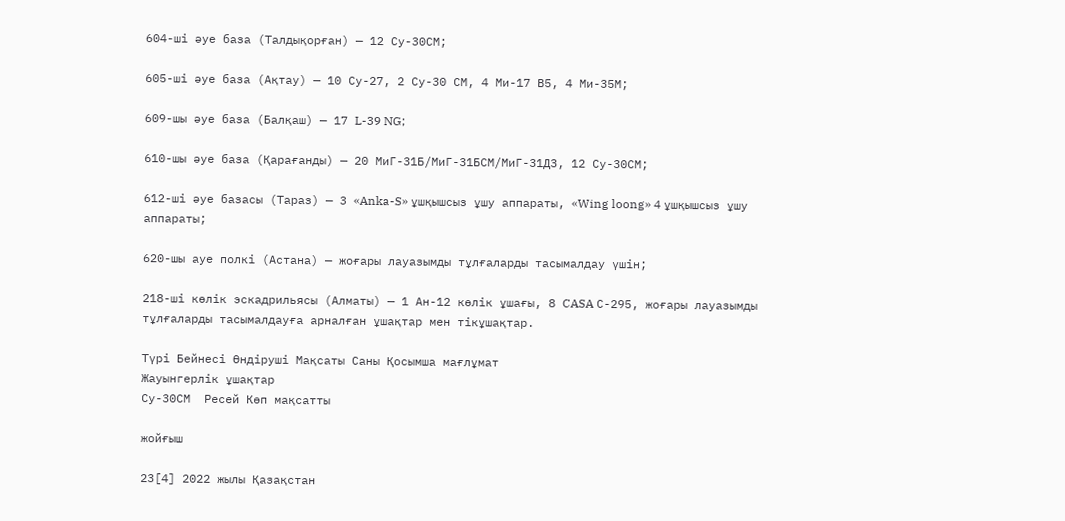604-ші әуе база (Талдықорған) — 12 Су-30СМ;

605-ші әуе база (Ақтау) — 10 Су-27, 2 Су-30 СМ, 4 Ми-17 В5, 4 Ми-35М;

609-шы әуе база (Балқаш) — 17 L-39 NG;

610-шы әуе база (Қарағанды) — 20 МиГ-31Б/МиГ-31БСМ/МиГ-31ДЗ, 12 Су-30СМ;

612-ші әуе базасы (Тараз) — 3 «Anka-S» ұшқышсыз ұшу аппараты, «Wing loong» 4 ұшқышсыз ұшу аппараты;

620-шы ауе полкі (Астана) — жоғары лауазымды тұлғаларды тасымалдау үшін;

218-ші көлік эскадрильясы (Алматы) — 1 Ан-12 көлік ұшағы, 8 CASA С-295, жоғары лауазымды тұлғаларды тасымалдауға арналған ұшақтар мен тікұшақтар.

Түрі Бейнесі Өндіруші Мақсаты Саны Қосымша мағлұмат
Жауынгерлік ұшақтар
Су-30СМ  Ресей Көп мақсатты

жойғыш

23[4] 2022 жылы Қазақстан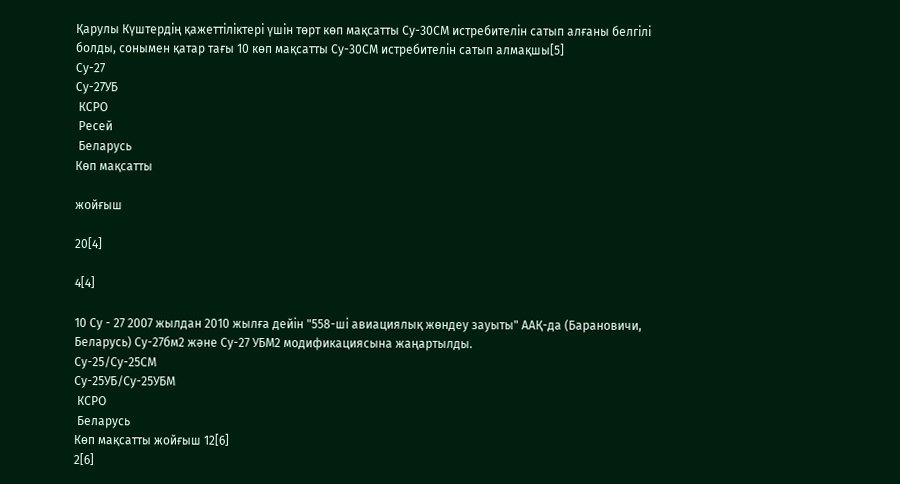Қарулы Күштердің қажеттіліктері үшін төрт көп мақсатты Су-30СМ истребителін сатып алғаны белгілі болды, сонымен қатар тағы 10 көп мақсатты Су-30СМ истребителін сатып алмақшы[5]
Су-27
Су-27УБ
 КСРО
 Ресей
 Беларусь
Көп мақсатты

жойғыш

20[4]

4[4]

10 Су - 27 2007 жылдан 2010 жылға дейін "558-ші авиациялық жөндеу зауыты" ААҚ-да (Барановичи, Беларусь) Су-27бм2 және Су-27 УБМ2 модификациясына жаңартылды.
Су-25/Су-25СМ
Су-25УБ/Су-25УБМ
 КСРО
 Беларусь
Көп мақсатты жойғыш 12[6]
2[6]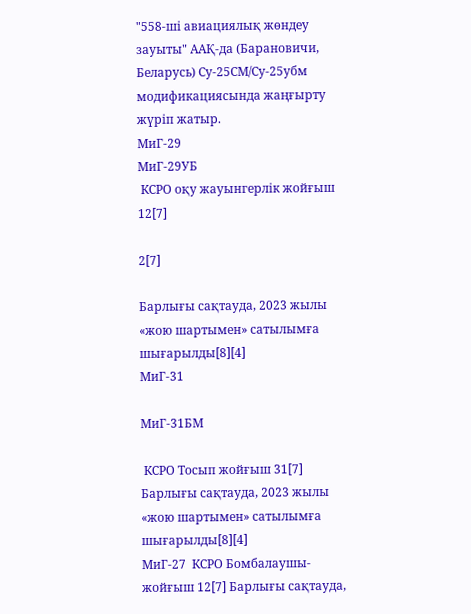"558-ші авиациялық жөндеу зауыты" ААҚ-да (Барановичи, Беларусь) Су-25СМ/Су-25убм модификациясында жаңғырту жүріп жатыр.
МиГ-29
МиГ-29УБ
 КСРО оқу жауынгерлік жойғыш 12[7]

2[7]

Барлығы сақтауда, 2023 жылы «жою шартымен» сатылымға шығарылды[8][4]
МиГ-31

МиГ-31БМ

 КСРО Тосып жойғыш 31[7] Барлығы сақтауда, 2023 жылы «жою шартымен» сатылымға шығарылды[8][4]
МиГ-27  КСРО Бомбалаушы-жойғыш 12[7] Барлығы сақтауда,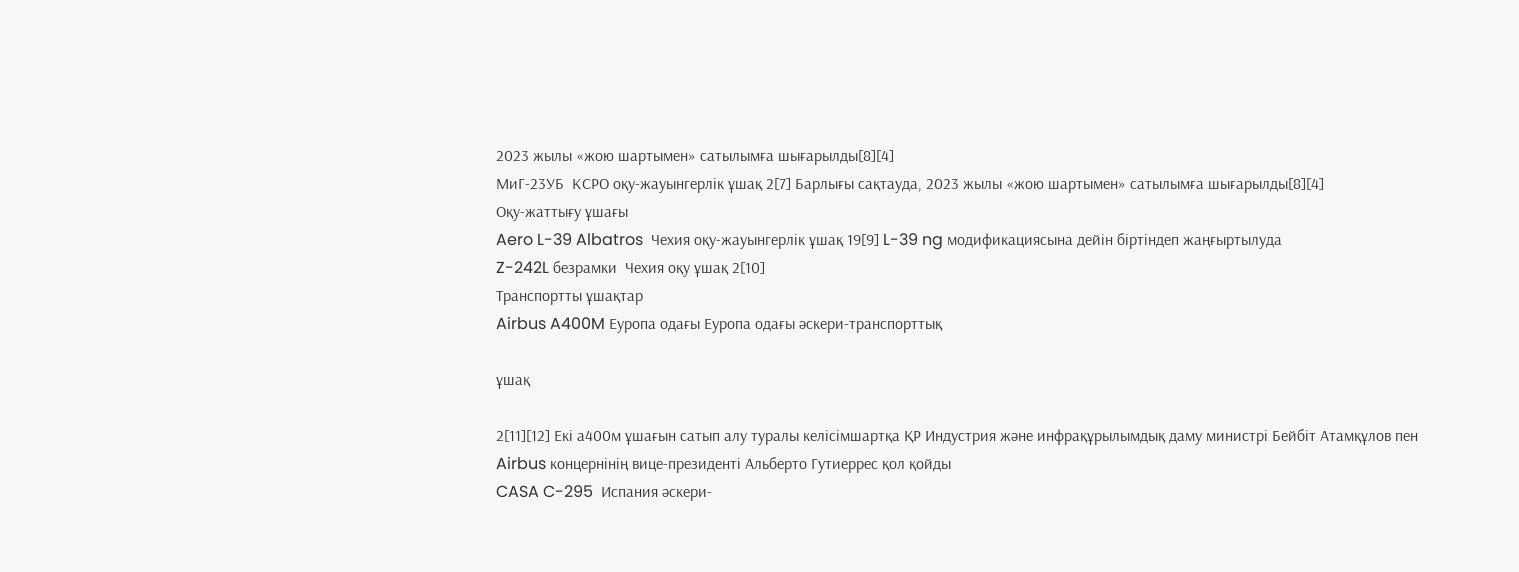2023 жылы «жою шартымен» сатылымға шығарылды[8][4]
МиГ-23УБ  КСРО оқу-жауынгерлік ұшақ 2[7] Барлығы сақтауда, 2023 жылы «жою шартымен» сатылымға шығарылды[8][4]
Оқу-жаттығу ұшағы
Aero L-39 Albatros  Чехия оқу-жауынгерлік ұшақ 19[9] L-39 ng модификациясына дейін біртіндеп жаңғыртылуда
Z-242L безрамки  Чехия оқу ұшақ 2[10]
Транспортты ұшақтар
Airbus A400M Еуропа одағы Еуропа одағы әскери-транспорттық

ұшақ

2[11][12] Екі а400м ұшағын сатып алу туралы келісімшартқа ҚР Индустрия және инфрақұрылымдық даму министрі Бейбіт Атамқұлов пен Airbus концернінің вице-президенті Альберто Гутиеррес қол қойды
CASA C-295  Испания әскери-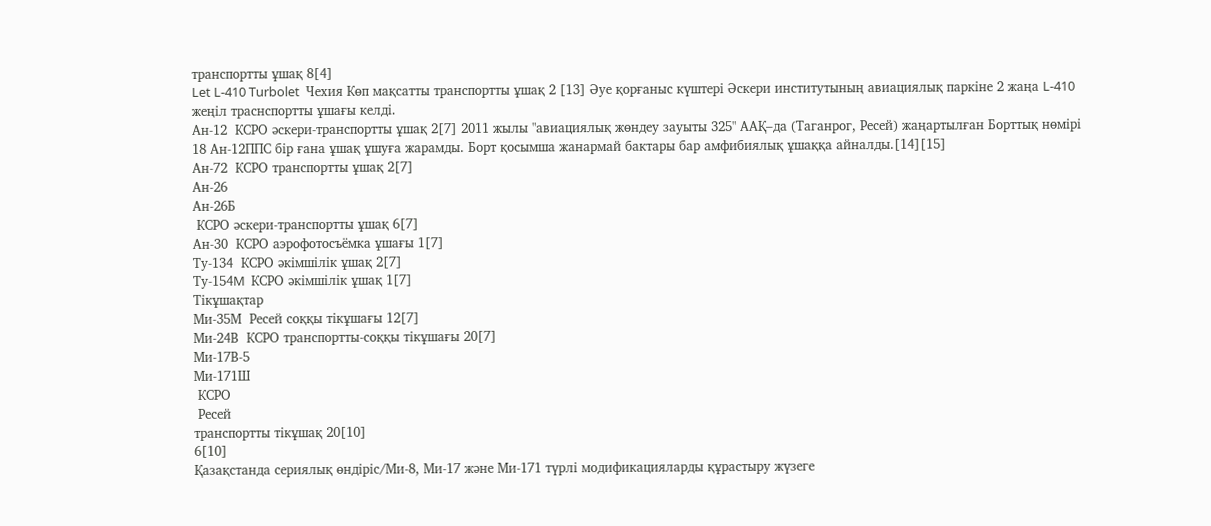транспортты ұшақ 8[4]
Let L-410 Turbolet  Чехия Көп мақсатты транспортты ұшақ 2 [13] Әуе қорғаныс күштері Әскери институтының авиациялық паркіне 2 жаңа L-410 жеңіл траснспортты ұшағы келді.
Ан-12  КСРО әскери-транспортты ұшақ 2[7] 2011 жылы "авиациялық жөндеу зауыты 325" ААҚ–да (Таганрог, Ресей) жаңартылған Борттық нөмірі 18 Ан-12ППС бір ғана ұшақ ұшуға жарамды. Борт қосымша жанармай бактары бар амфибиялық ұшаққа айналды.[14][15]
Ан-72  КСРО транспортты ұшақ 2[7]
Ан-26
Ан-26Б
 КСРО әскери-транспортты ұшақ 6[7]
Ан-30  КСРО аэрофотосъёмка ұшағы 1[7]
Ту-134  КСРО әкімшілік ұшақ 2[7]
Ту-154M  КСРО әкімшілік ұшақ 1[7]
Тікұшақтар
Ми-35М  Ресей соққы тікұшағы 12[7]
Ми-24В  КСРО транспортты-соққы тікұшағы 20[7]
Ми-17В-5
Ми-171Ш
 КСРО
 Ресей
транспортты тікұшақ 20[10]
6[10]
Қазақстанда сериялық өндіріс/Ми-8, Ми-17 және Ми-171 түрлі модификацияларды құрастыру жүзеге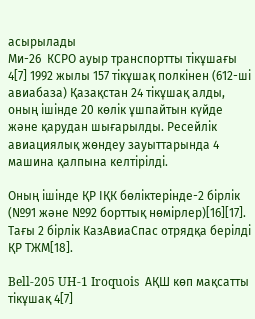асырылады
Ми-26  КСРО ауыр транспортты тікұшағы 4[7] 1992 жылы 157 тікұшақ полкінен (612-ші авиабаза) Қазақстан 24 тікұшақ алды, оның ішінде 20 көлік ұшпайтын күйде және қарудан шығарылды. Ресейлік авиациялық жөндеу зауыттарында 4 машина қалпына келтірілді.

Оның ішінде ҚР ІҚК бөліктерінде-2 бірлік (№91 және №92 борттық нөмірлер)[16][17]. Тағы 2 бірлік КазАвиаСпас отрядқа берілді ҚР ТЖМ[18].

Bell-205 UH-1 Iroquois  АҚШ көп мақсатты тікұшақ 4[7]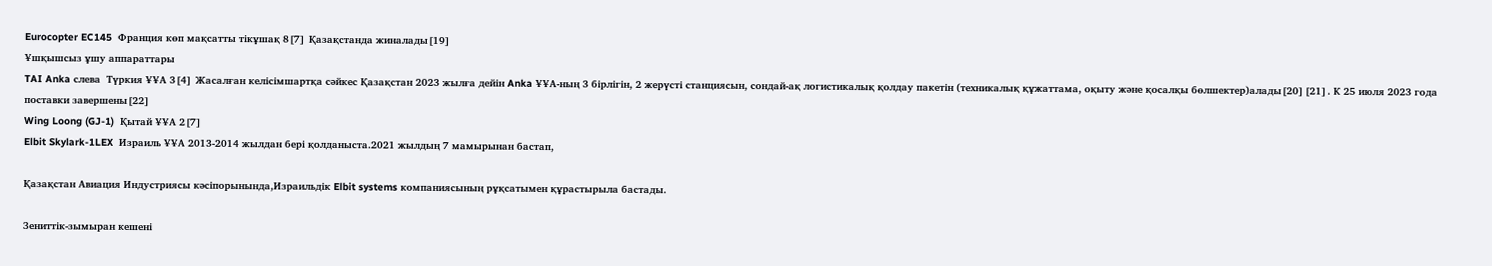Eurocopter EC145  Франция көп мақсатты тікұшақ 8[7] Қазақстанда жиналады[19]
Ұшқышсыз ұшу аппараттары
TAI Anka слева  Түркия ҰҰА 3[4] Жасалған келісімшартқа сәйкес Қазақстан 2023 жылға дейін Anka ҰҰА-ның 3 бірлігін, 2 жерүсті станциясын, сондай-ақ логистикалық қолдау пакетін (техникалық құжаттама, оқыту және қосалқы бөлшектер)алады[20][21]. К 25 июля 2023 года поставки завершены[22]
Wing Loong (GJ-1)  Қытай ҰҰА 2[7]
Elbit Skylark-1LEX  Израиль ҰҰА 2013-2014 жылдан бері қолданыста.2021 жылдың 7 мамырынан бастап,

Қазақстан Авиация Индустриясы кәсіпорынында,Израильдік Elbit systems компаниясының рұқсатымен құрастырыла бастады.

Зениттік-зымыран кешені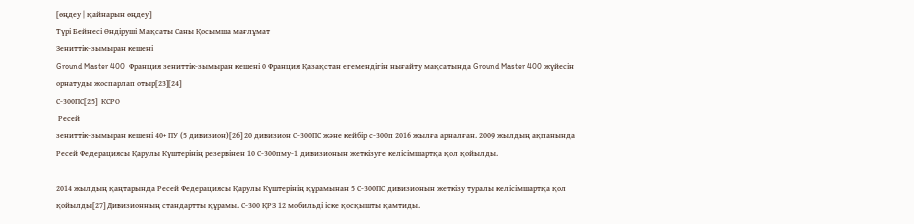[өңдеу | қайнарын өңдеу]
Түрі Бейнесі Өндіруші Мақсаты Саны Қосымша мағлұмат
Зениттік-зымыран кешені
Ground Master 400  Франция зениттік-зымыран кешені 0 Франция Қазақстан егемендігін нығайту мақсатында Ground Master 400 жүйесін орнатуды жоспарлап отыр[23][24]
С-300ПС[25]  КСРО
 Ресей
зениттік-зымыран кешені 40+ ПУ (5 дивизион)[26] 20 дивизион С-300ПС және кейбір с-300п 2016 жылға арналған. 2009 жылдың ақпанында Ресей Федерациясы Қарулы Күштерінің резервінен 10 С-300пму-1 дивизионын жеткізуге келісімшартқа қол қойылды.

2014 жылдың қаңтарында Ресей Федерациясы Қарулы Күштерінің құрамынан 5 С-300ПС дивизионын жеткізу туралы келісімшартқа қол қойылды[27] Дивизионның стандартты құрамы. С-300 ҚРЗ 12 мобильді іске қосқышты қамтиды.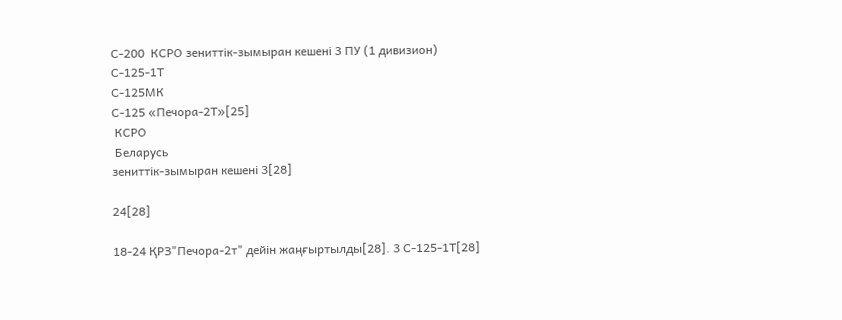С-200  КСРО зениттік-зымыран кешені 3 ПУ (1 дивизион)
С-125-1Т
С-125МК
С-125 «Печора-2Т»[25]
 КСРО
 Беларусь
зениттік-зымыран кешені 3[28]

24[28]

18-24 ҚРЗ"Печора-2т" дейін жаңғыртылды[28]. 3 С-125-1Т[28]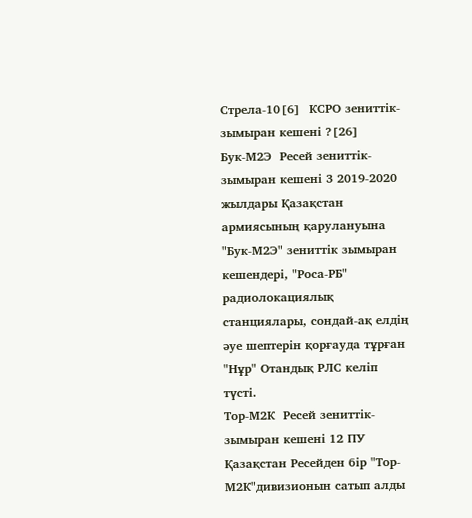Стрела-10[6]  КСРО зениттік-зымыран кешені ?[26]
Бук-М2Э  Ресей зениттік-зымыран кешені 3 2019-2020 жылдары Қазақстан армиясының қарулануына "Бук-М2Э" зениттік зымыран кешендері, "Роса-РБ" радиолокациялық станциялары, сондай-ақ елдің әуе шептерін қорғауда тұрған "Нұр" Отандық РЛС келіп түсті.
Тор-М2К  Ресей зениттік-зымыран кешені 12 ПУ Қазақстан Ресейден бір "Тор-М2К"дивизионын сатып алды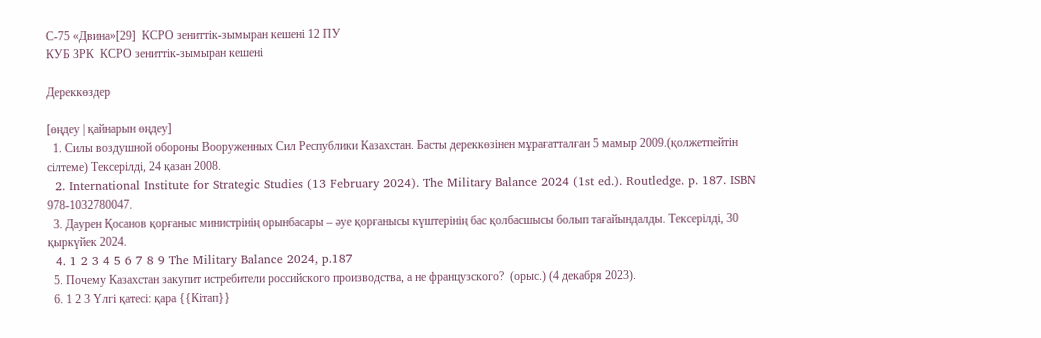С-75 «Двина»[29]  КСРО зениттік-зымыран кешені 12 ПУ
КУБ ЗРК  КСРО зениттік-зымыран кешені

Дереккөздер

[өңдеу | қайнарын өңдеу]
  1. Силы воздушной обороны Вооруженных Сил Республики Казахстан. Басты дереккөзінен мұрағатталған 5 мамыр 2009.(қолжетпейтін сілтеме) Тексерілді, 24 қазан 2008.
  2. International Institute for Strategic Studies (13 February 2024). The Military Balance 2024 (1st ed.). Routledge. p. 187. ISBN 978-1032780047.
  3. Даурен Қосанов қорғаныс министрінің орынбасары – әуе қорғанысы күштерінің бас қолбасшысы болып тағайындалды. Тексерілді, 30 қыркүйек 2024.
  4. 1 2 3 4 5 6 7 8 9 The Military Balance 2024, p.187
  5. Почему Казахстан закупит истребители российского производства, а не французского?  (орыс.) (4 декабря 2023).
  6. 1 2 3 Үлгі қатесі: қара {{Кітап}}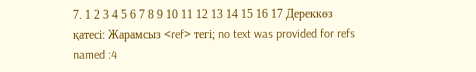7. 1 2 3 4 5 6 7 8 9 10 11 12 13 14 15 16 17 Дереккөз қатесі: Жарамсыз <ref> тегі; no text was provided for refs named :4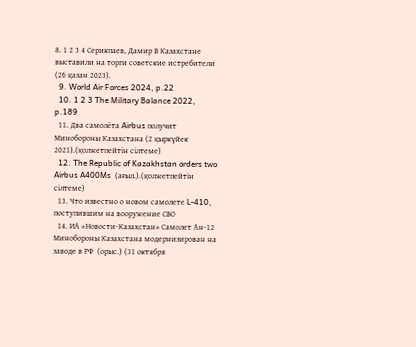8. 1 2 3 4 Серикпаев, Дамир В Казахстане выставили на торги советские истребители (26 қазан 2023).
  9. World Air Forces 2024, p.22
  10. 1 2 3 The Military Balance 2022, p.189
  11. Два самолёта Airbus получит Минобороны Казахстана (2 қыркүйек 2021).(қолжетпейтін сілтеме)
  12. The Republic of Kazakhstan orders two Airbus A400Ms  (ағыл.).(қолжетпейтін сілтеме)
  13. Что известно о новом самолете L-410, поступившим на вооружение СВО
  14. ИА «Новости-Казахстан» Самолет Ан-12 Минобороны Казахстана модернизирован на заводе в РФ  (орыс.) (31 октября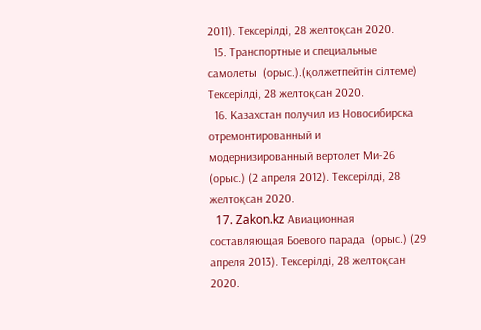2011). Тексерілді, 28 желтоқсан 2020.
  15. Транспортные и специальные самолеты  (орыс.).(қолжетпейтін сілтеме) Тексерілді, 28 желтоқсан 2020.
  16. Казахстан получил из Новосибирска отремонтированный и модернизированный вертолет Ми-26  (орыс.) (2 апреля 2012). Тексерілді, 28 желтоқсан 2020.
  17. Zakon.kz Авиационная составляющая Боевого парада  (орыс.) (29 апреля 2013). Тексерілді, 28 желтоқсан 2020.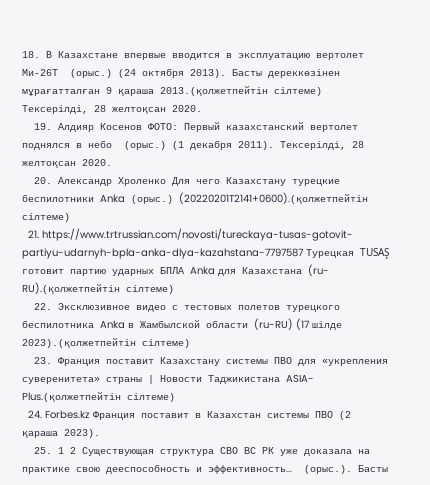18. В Казахстане впервые вводится в эксплуатацию вертолет Ми-26Т  (орыс.) (24 октября 2013). Басты дереккөзінен мұрағатталған 9 қараша 2013.(қолжетпейтін сілтеме) Тексерілді, 28 желтоқсан 2020.
  19. Алдияр Косенов ФОТО: Первый казахстанский вертолет поднялся в небо  (орыс.) (1 декабря 2011). Тексерілді, 28 желтоқсан 2020.
  20. Александр Хроленко Для чего Казахстану турецкие беспилотники Anka  (орыс.) (20220201T2141+0600).(қолжетпейтін сілтеме)
  21. https://www.trtrussian.com/novosti/tureckaya-tusas-gotovit-partiyu-udarnyh-bpla-anka-dlya-kazahstana-7797587 Турецкая TUSAŞ готовит партию ударных БПЛА Anka для Казахстана (ru-RU).(қолжетпейтін сілтеме)
  22. Эксклюзивное видео с тестовых полетов турецкого беспилотника Anka в Жамбылской области (ru-RU) (17 шілде 2023).(қолжетпейтін сілтеме)
  23. Франция поставит Казахстану системы ПВО для «укрепления суверенитета» страны | Новости Таджикистана ASIA-Plus.(қолжетпейтін сілтеме)
  24. Forbes.kz Франция поставит в Казахстан системы ПВО (2 қараша 2023).
  25. 1 2 Существующая структура СВО ВС РК уже доказала на практике свою дееспособность и эффективность…  (орыс.). Басты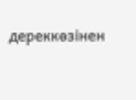дереккөзінен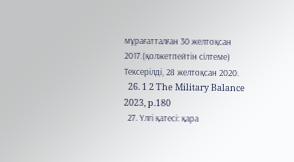мұрағатталған 30 желтоқсан 2017.(қолжетпейтін сілтеме) Тексерілді, 28 желтоқсан 2020.
  26. 1 2 The Military Balance 2023, p.180
  27. Үлгі қатесі: қара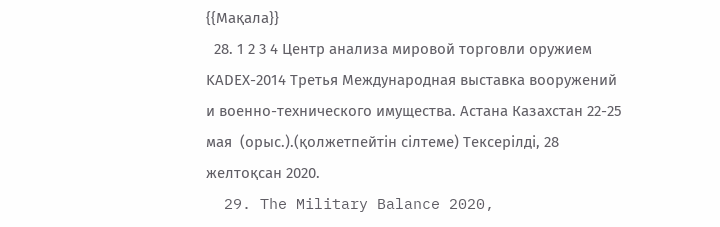{{Мақала}}
  28. 1 2 3 4 Центр анализа мировой торговли оружием KАDЕХ-2014 Третья Международная выставка вооружений и военно-технического имущества. Астана Казахстан 22-25 мая  (орыс.).(қолжетпейтін сілтеме) Тексерілді, 28 желтоқсан 2020.
  29. The Military Balance 2020,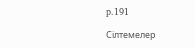p.191

Сілтемелер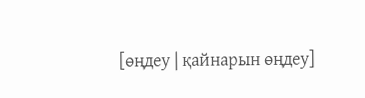[өңдеу | қайнарын өңдеу]